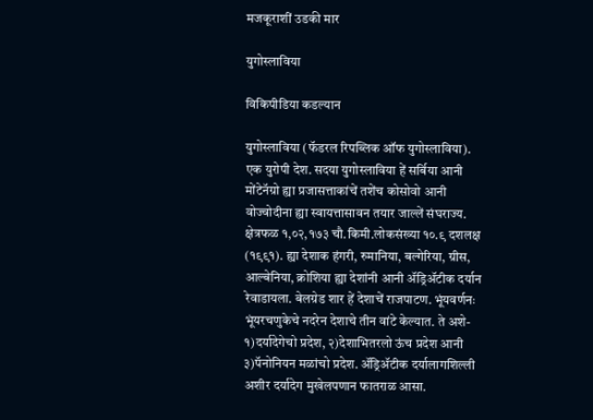मजकूराशीं उडकी मार

युगोस्लाविया

विकिपीडिया कडल्यान

युगोस्लाविया (फॅडरल रिपब्लिक ऑफ युगोस्लाविया). एक युरोपी देश. सदया युगोस्लाविया हें सर्बिया आनी मोंटेनॅग्रो ह्या प्रजासत्ताकांचें तशेंच कोसोवो आनी वोज्वोदीना ह्या स्वायत्तासावन तयार जाल्लें संघराज्य. क्षेत्रफळ १,०२,१७३ चौ.किमी.लोकसंख्या १०.९ दशलक्ष (१९९१). ह्या देशाक हंगरी, रुमानिया, बल्गेरिया, ग्रीस, आल्बेनिया, क्रोशिया ह्या देशांनी आनी ॲड्रिॲटीक दर्यान रेवाडायला. बेलग्रेड शार हें देशाचें राजपाटण. भूंयवर्णनः भूंयरचणुकेचे नदरेन देशाचे तीन वांटे केल्यात. ते अशे- १)दर्यादेगेचो प्रदेश, २)देशाभितरलो ऊंच प्रदेश आनी ३)पॅनोनियन मळांचो प्रदेश. ॲड्रिॲटीक दर्यालागशिल्ली अशीर दर्यादेग मुखेलपणान फातराळ आसा.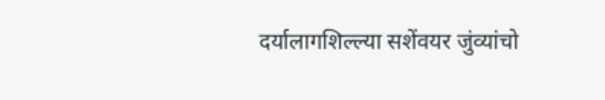दर्यालागशिल्ल्या सशेंवयर जुंव्यांचो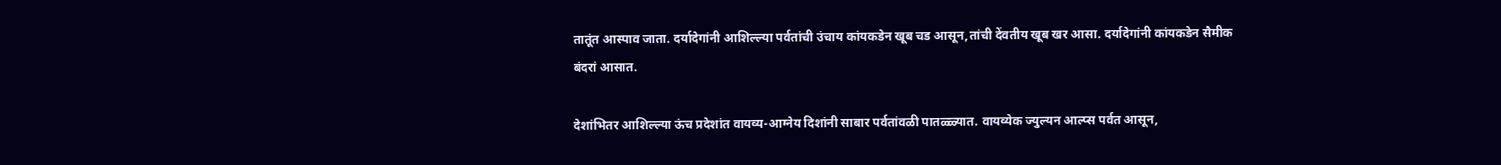तातूंत आस्पाव जाता. दर्यादेगांनी आशिल्ल्या पर्वतांची उंचाय कांयकडेन खूब चड आसून,तांची देंवतीय खूब खर आसा. दर्यादेगांनी कांयकडेन सैमीक बंदरां आसात.

देशांभितर आशिल्ल्या ऊंच प्रदेशांत वायव्य-आग्नेय दिशांनी साबार पर्वतांवळी पातळ्ळ्यात. वायव्येक ज्युल्यन आल्प्स पर्वत आसून,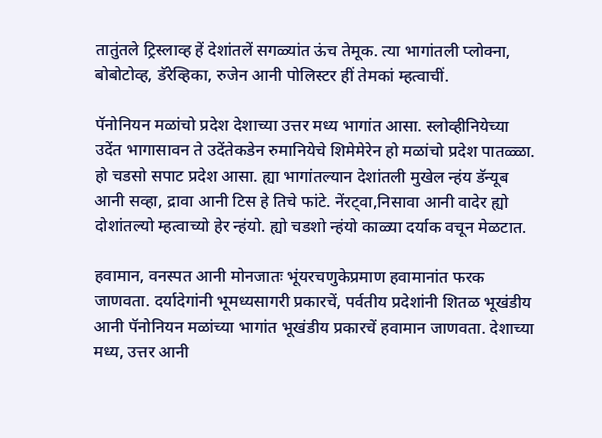तातुंतले ट्रिस्लाव्ह हें देशांतलें सगळ्यांत ऊंच तेमूक. त्या भागांतली प्लोक्ना, बोबोटोव्ह, डॅरेव्हिका, रुजेन आनी पोलिस्टर हीं तेमकां म्हत्वाचीं.

पॅनोनियन मळांचो प्रदेश देशाच्या उत्तर मध्य भागांत आसा. स्लोव्हीनियेच्या उदेंत भागासावन ते उदेंतेकडेन रुमानियेचे शिमेमेरेन हो मळांचो प्रदेश पातळ्ळा. हो चडसो सपाट प्रदेश आसा. ह्या भागांतल्यान देशांतली मुखेल न्हंय डॅन्यूब आनी सव्हा, द्रावा आनी टिस हे तिचे फांटे. नेंरट्वा,निसावा आनी वादेर ह्यो दोशांतल्यो म्हत्वाच्यो हेर न्हंयो. ह्यो चडशो न्हंयो काळ्या दर्याक वचून मेळटात.

हवामान, वनस्पत आनी मोनजातः भूंयरचणुकेप्रमाण हवामानांत फरक जाणवता. दर्यादेगांनी भूमध्यसागरी प्रकारचें, पर्वतीय प्रदेशांनी शितळ भूखंडीय आनी पॅनोनियन मळांच्या भागांत भूखंडीय प्रकारचें हवामान जाणवता. देशाच्या मध्य, उत्तर आनी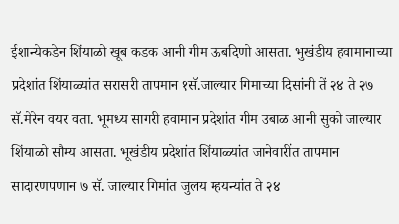ईशान्येकडेन शिंयाळो खूब कडक आनी गीम ऊबदिणो आसता. भुखंडीय हवामानाच्या प्रदेशांत शिंयाळ्यांत सरासरी तापमान १सॅ.जाल्यार गिमाच्या दिसांनी तें २४ ते २७ सॅ.मेरेन वयर वता. भूमध्य सागरी हवामान प्रदेशांत गीम उबाळ आनी सुको जाल्यार शिंयाळो सौम्य आसता. भूखंडीय प्रदेशांत शिंयाळ्यांत जानेवारींत तापमान सादारणपणान ७ सॅ. जाल्यार गिमांत जुलय म्हयन्यांत ते २४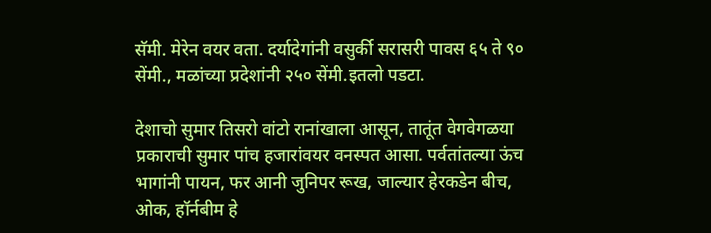सॅमी. मेरेन वयर वता. दर्यादेगांनी वसुर्की सरासरी पावस ६५ ते ९० सेंमी., मळांच्या प्रदेशांनी २५० सेंमी.इतलो पडटा.

देशाचो सुमार तिसरो वांटो रानांखाला आसून, तातूंत वेगवेगळया प्रकाराची सुमार पांच हजारांवयर वनस्पत आसा. पर्वतांतल्या ऊंच भागांनी पायन, फर आनी जुनिपर रूख, जाल्यार हेरकडेन बीच, ओक, हॉर्नबीम हे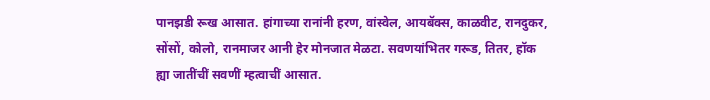पानझडी रूख आसात. हांगाच्या रानांनी हरण, वांस्वेल, आयबॅक्स, काळवीट, रानदुकर, सोंसों, कोलो, रानमाजर आनी हेर मोनजात मेळटा. सवणयांभितर गरूड, तितर, हॉक ह्या जातींचीं सवणीं म्हत्वाचीं आसात.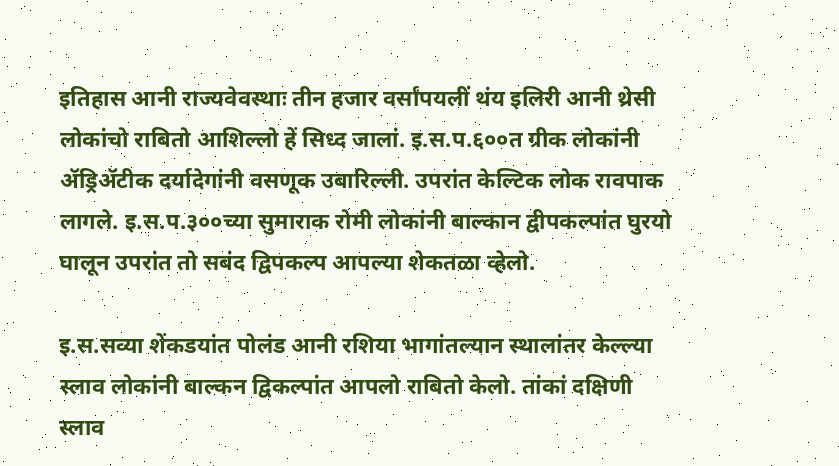इतिहास आनी राज्यवेवस्थाः तीन हजार वर्सांपयलीं थंय इलिरी आनी थ्रेसी लोकांचो राबितो आशिल्लो हें सिध्द जालां. इ.स.प.६००त ग्रीक लोकांनी ॲड्रिॲटीक दर्यादेगांनी वसणूक उबारिल्ली. उपरांत केल्टिक लोक रावपाक लागले. इ.स.प.३००च्या सुमाराक रोमी लोकांनी बाल्कान द्वीपकल्पांत घुरयो घालून उपरांत तो सबंद द्विपकल्प आपल्या शेकतळा व्हेलो.

इ.स.सव्या शेंकडयांत पोलंड आनी रशिया भागांतल्यान स्थालांतर केल्ल्या स्लाव लोकांनी बाल्कन द्विकल्पांत आपलो राबितो केलो. तांकां दक्षिणी स्लाव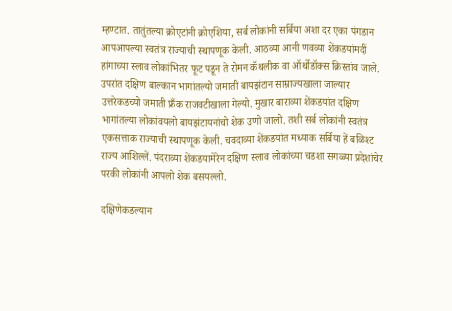म्हण्टात. तातुंतल्या क्रोएटांनी क्रोएशिया, सर्ब लोकांनी सर्बिया अशा दर एका पंगडान आपआपल्या स्वतंत्र राज्याची स्थापणूक केली. आठव्या आनी णवव्या शेंकडयांमदीं हांगाच्या स्लाव लोकांभितर फूट पडून ते रोमन कॅथलीक वा ऑर्थोडॉक्स क्रिस्तांव जाले. उपरांत दक्षिण बाल्कान भागांतल्यो जमाती बायझंटान साम्राज्यखाला जाल्यार उत्तरेकडच्यो जमाती फ्रँक राजवटीखाला गेल्यो. मुखार बाराव्या शेंकडयांत दक्षिण भागांतल्या लोकांवयलो बायझंटायनांचो शेक उणो जालो. तशी सर्ब लोकांनी स्वतंत्र एकसत्ताक राज्याची स्थापणूक केली. चवदाव्या शेंकडयांत मध्याक सर्बिया हें बळिश्ट राज्य आशिल्लें. पंदराव्या शेंकडयामेरेन दक्षिण स्लाव लोकांच्या चडशा सगळ्या प्रदेशांचेर परकी लोकांनी आपलो शेक बसयल्लो.

दक्षिणेकडल्यान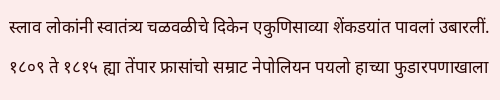स्लाव लोकांनी स्वातंत्र्य चळवळीचे दिकेन एकुणिसाव्या शेंकडयांत पावलां उबारलीं. १८०९ ते १८१५ ह्या तेंपार फ्रासांचो सम्राट नेपोलियन पयलो हाच्या फुडारपणाखाला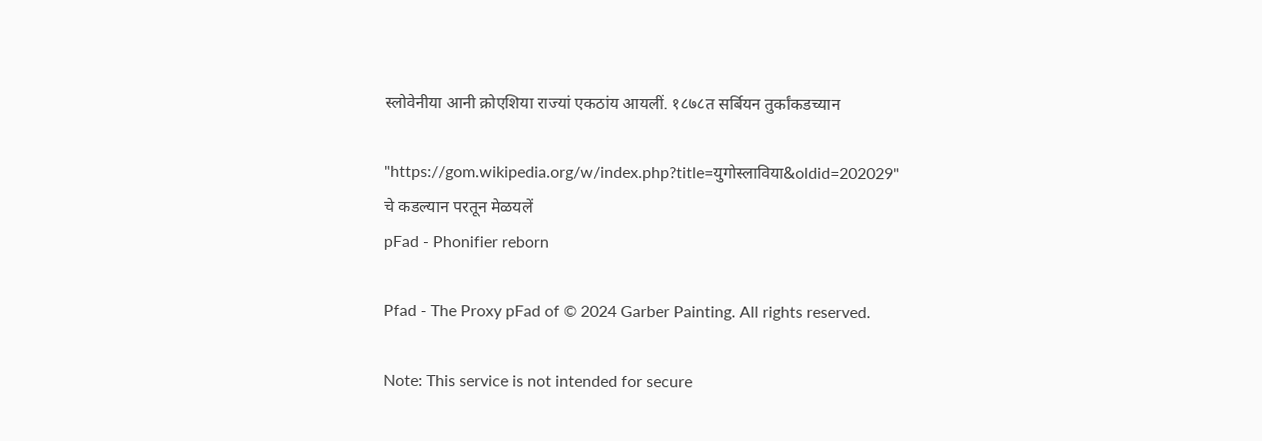स्लोवेनीया आनी क्रोएशिया राज्यां एकठांय आयलीं. १८७८त सर्बियन तुर्कांकडच्यान

"https://gom.wikipedia.org/w/index.php?title=युगोस्लाविया&oldid=202029" चे कडल्यान परतून मेळयलें
pFad - Phonifier reborn

Pfad - The Proxy pFad of © 2024 Garber Painting. All rights reserved.

Note: This service is not intended for secure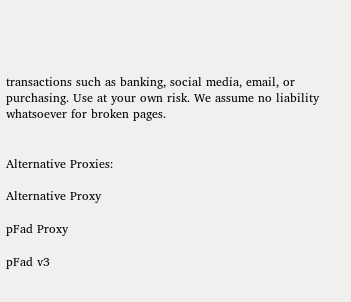transactions such as banking, social media, email, or purchasing. Use at your own risk. We assume no liability whatsoever for broken pages.


Alternative Proxies:

Alternative Proxy

pFad Proxy

pFad v3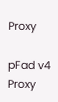Proxy

pFad v4 Proxy